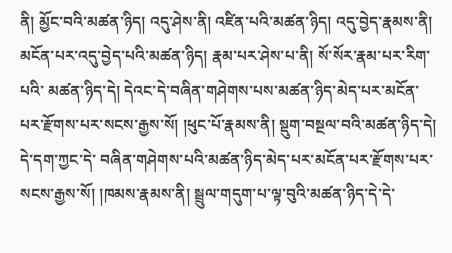ནི། མྱོང་བའི་མཚན་ཉིད། འདུ་ཤེས་ནི། འཛིན་པའི་མཚན་ཉིད། འདུ་བྱེད་རྣམས་ནི། མངོན་པར་འདུ་བྱེད་པའི་མཚན་ཉིད། རྣམ་པར་ཤེས་པ་ནི། སོ་སོར་རྣམ་པར་རིག་པའི་ མཚན་ཉིད་དེ། དེའང་དེ་བཞིན་གཤེགས་པས་མཚན་ཉིད་མེད་པར་མངོན་པར་རྫོགས་པར་སངས་རྒྱས་སོ། །ཕུང་པོ་རྣམས་ནི། སྡུག་བསྔལ་བའི་མཚན་ཉིད་དེ། དེ་དག་ཀྱང་དེ་ བཞིན་གཤེགས་པའི་མཚན་ཉིད་མེད་པར་མངོན་པར་རྫོགས་པར་སངས་རྒྱས་སོ། །ཁམས་རྣམས་ནི། སྦྲུལ་གདུག་པ་ལྟ་བུའི་མཚན་ཉིད་དེ་དེ་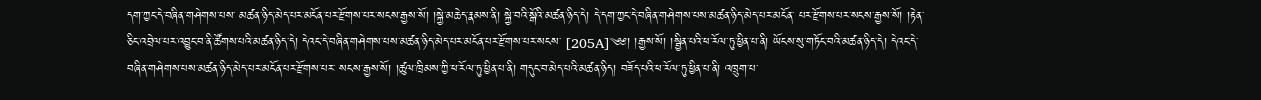དག་ཀྱང་དེ་བཞིན་གཤེགས་པས་ མཚན་ཉིད་མེད་པར་མངོན་པར་རྫོགས་པར་སངས་རྒྱས་སོ། །སྐྱེ་མཆེད་རྣམས་ནི། སྐྱེ་བའི་སྒོའི་མཚན་ཉིད་དེ། དེ་དག་ཀྱང་དེ་བཞིན་གཤེགས་པས་མཚན་ཉིད་མེད་པར་མངོན་ པར་རྫོགས་པར་སངས་རྒྱས་སོ། །རྟེན་ཅིང་འབྲེལ་པར་འབྱུང་བ་ནི་ཚོགས་པའི་མཚན་ཉིད་དེ། དེའང་དེ་བཞིན་གཤེགས་པས་མཚན་ཉིད་མེད་པར་མངོན་པར་རྫོགས་པར་སངས་ [205A]༄༅། །རྒྱས་སོ། །སྦྱིན་པའི་ཕ་རོལ་ཏུ་ཕྱིན་པ་ནི། ཡོངས་སུ་གཏོང་བའི་མཚན་ཉིད་དེ། དེའང་དེ་བཞིན་གཤེགས་པས་མཚན་ཉིད་མེད་པར་མངོན་པར་རྫོགས་པར་ སངས་རྒྱས་སོ། །ཚུལ་ཁྲིམས་ཀྱི་ཕ་རོལ་ཏུ་ཕྱིན་པ་ནི། གདུང་བ་མེད་པའི་མཚན་ཉིད། བཟོད་པའི་ཕ་རོལ་ཏུ་ཕྱིན་པ་ནི། འཁྲུག་པ་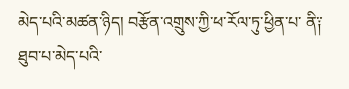མེད་པའི་མཚན་ཉིད། བརྩོན་འགྲུས་ཀྱི་ཕ་རོལ་ཏུ་ཕྱིན་པ་ ནི༑ ཐུབ་པ་མེད་པའི་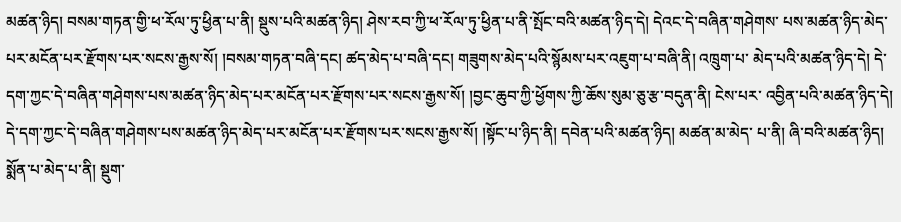མཚན་ཉིད། བསམ་གཏན་གྱི་ཕ་རོལ་ཏུ་ཕྱིན་པ་ནི། སྡུས་པའི་མཚན་ཉིད། ཤེས་རབ་ཀྱི་ཕ་རོལ་ཏུ་ཕྱིན་པ་ནི་སྤོང་བའི་མཚན་ཉིད་དེ། དེའང་དེ་བཞིན་གཤེགས་ པས་མཚན་ཉིད་མེད་པར་མངོན་པར་རྫོགས་པར་སངས་རྒྱས་སོ། །བསམ་གཏན་བཞི་དང། ཚད་མེད་པ་བཞི་དང། གཟུགས་མེད་པའི་སྙོམས་པར་འཇུག་པ་བཞི་ནི། འཁྲུག་པ་ མེད་པའི་མཚན་ཉིད་དེ། དེ་དག་ཀྱང་དེ་བཞིན་གཤེགས་པས་མཚན་ཉིད་མེད་པར་མངོན་པར་རྫོགས་པར་སངས་རྒྱས་སོ། །བྱང་ཆུབ་ཀྱི་ཕྱོགས་ཀྱི་ཆོས་སུམ་ཅུ་རྩ་བདུན་ནི། ངེས་པར་ འབྱིན་པའི་མཚན་ཉིད་དེ། དེ་དག་ཀྱང་དེ་བཞིན་གཤེགས་པས་མཚན་ཉིད་མེད་པར་མངོན་པར་རྫོགས་པར་སངས་རྒྱས་སོ། །སྟོང་པ་ཉིད་ནི། དབེན་པའི་མཚན་ཉིད། མཚན་མ་མེད་ པ་ནི། ཞི་བའི་མཚན་ཉིད། སྨོན་པ་མེད་པ་ནི། སྡུག་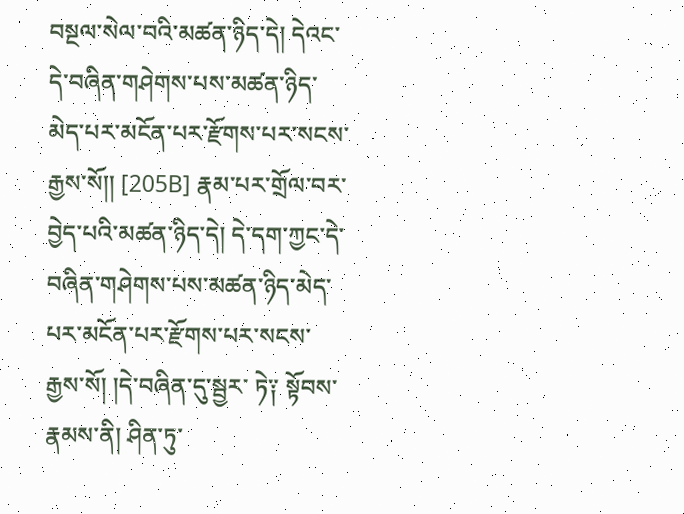བསྔལ་སེལ་བའི་མཚན་ཉིད་དེ། དེའང་དེ་བཞིན་གཤེགས་པས་མཚན་ཉིད་མེད་པར་མངོན་པར་རྫོགས་པར་སངས་རྒྱས་སོ།། [205B] རྣམ་པར་གྲོལ་བར་བྱེད་པའི་མཚན་ཉིད་དེ། དེ་དག་ཀྱང་དེ་བཞིན་གཤེགས་པས་མཚན་ཉིད་མེད་པར་མངོན་པར་རྫོགས་པར་སངས་རྒྱས་སོ། །དེ་བཞིན་དུ་སྦྱར་ ཏེ༑ སྟོབས་རྣམས་ནི། ཤིན་ཏུ་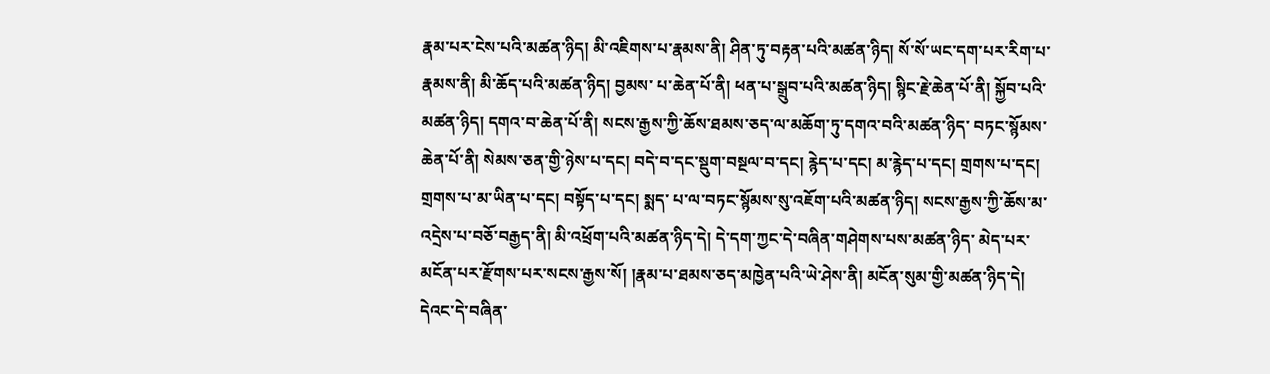རྣམ་པར་ངེས་པའི་མཚན་ཉིད། མི་འཇིགས་པ་རྣམས་ནི། ཤིན་ཏུ་བརྟན་པའི་མཚན་ཉིད། སོ་སོ་ཡང་དག་པར་རིག་པ་རྣམས་ནི། མི་ཆོད་པའི་མཚན་ཉིད། བྱམས་ པ་ཆེན་པོ་ནི། ཕན་པ་སྒྲུབ་པའི་མཚན་ཉིད། སྙིང་རྗེ་ཆེན་པོ་ནི། སྐྱོབ་པའི་མཚན་ཉིད། དགའ་བ་ཆེན་པོ་ནི། སངས་རྒྱས་ཀྱི་ཆོས་ཐམས་ཅད་ལ་མཆོག་ཏུ་དགའ་བའི་མཚན་ཉིད་ བཏང་སྙོམས་ཆེན་པོ་ནི། སེམས་ཅན་གྱི་ཉེས་པ་དང། བདེ་བ་དང་སྡུག་བསྔལ་བ་དང། རྙེད་པ་དང། མ་རྙེད་པ་དང། གྲགས་པ་དང། གྲགས་པ་མ་ཡིན་པ་དང། བསྟོད་པ་དང། སྨད་ པ་ལ་བཏང་སྙོམས་སུ་འཇོག་པའི་མཚན་ཉིད། སངས་རྒྱས་ཀྱི་ཆོས་མ་འདྲེས་པ་བཅོ་བརྒྱད་ནི། མི་འཕྲོག་པའི་མཚན་ཉིད་དེ། དེ་དག་ཀྱང་དེ་བཞིན་གཤེགས་པས་མཚན་ཉིད་ མེད་པར་མངོན་པར་རྫོགས་པར་སངས་རྒྱས་སོ། །རྣམ་པ་ཐམས་ཅད་མཁྱེན་པའི་ཡེ་ཤེས་ནི། མངོན་སུམ་གྱི་མཚན་ཉིད་དེ། དེའང་དེ་བཞིན་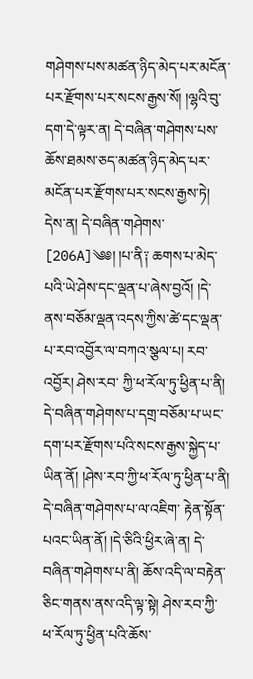གཤེགས་པས་མཚན་ཉིད་མེད་པར་མངོན་ པར་རྫོགས་པར་སངས་རྒྱས་སོ། །ལྷའི་བུ་དག་དེ་ལྟར་ན། དེ་བཞིན་གཤེགས་པས་ཆོས་ཐམས་ཅད་མཚན་ཉིད་མེད་པར་མངོན་པར་རྫོགས་པར་སངས་རྒྱས་ཏེ། དེས་ན། དེ་བཞིན་གཤེགས་ [206A]༄༅། །པ་ནི༑ ཆགས་པ་མེད་པའི་ཡེ་ཤེས་དང་ལྡན་པ་ཞེས་བྱའོ། །དེ་ནས་བཅོམ་ལྡན་འདས་ཀྱིས་ཚེ་དང་ལྡན་པ་རབ་འབྱོར་ལ་བཀའ་སྩལ་པ། རབ་འབྱོར། ཤེས་རབ་ ཀྱི་ཕ་རོལ་ཏུ་ཕྱིན་པ་ནི། དེ་བཞིན་གཤེགས་པ་དགྲ་བཅོམ་པ་ཡང་དག་པར་རྫོགས་པའི་སངས་རྒྱས་སྐྱེད་པ་ཡིན་ནོ། །ཤེས་རབ་ཀྱི་ཕ་རོལ་ཏུ་ཕྱིན་པ་ནི། དེ་བཞིན་གཤེགས་པ་ལ་འཇིག་ རྟེན་སྟོན་པའང་ཡིན་ནོ། །དེ་ཅིའི་ཕྱིར་ཞེ་ན། དེ་བཞིན་གཤེགས་པ་ནི། ཆོས་འདི་ལ་བརྟེན་ཅིང་གནས་ནས་འདི་ལྟ་སྟེ། ཤེས་རབ་ཀྱི་ཕ་རོལ་ཏུ་ཕྱིན་པའི་ཆོས་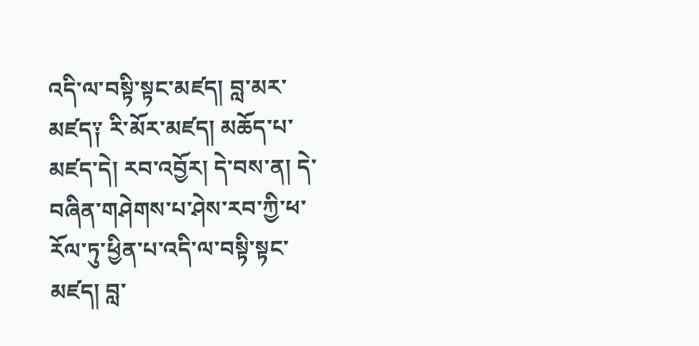འདི་ལ་བསྟི་སྟང་མཛད། བླ་མར་ མཛད༑ རི་མོར་མཛད། མཆོད་པ་མཛད་དེ། རབ་འབྱོར། དེ་བས་ན། དེ་བཞིན་གཤེགས་པ་ཤེས་རབ་ཀྱི་ཕ་རོལ་ཏུ་ཕྱིན་པ་འདི་ལ་བསྟི་སྟང་མཛད། བླ་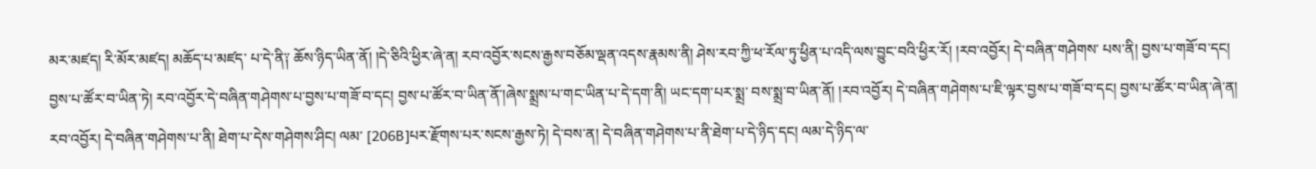མར་མཛད། རི་མོར་མཛད། མཆོད་པ་མཛད་ པ་དེ་ནི༑ ཆོས་ཉིད་ཡིན་ནོ། །དེ་ཅིའི་ཕྱིར་ཞེ་ན། རབ་འབྱོར་སངས་རྒྱས་བཅོམ་ལྡན་འདས་རྣམས་ནི། ཤེས་རབ་ཀྱི་ཕ་རོལ་ཏུ་ཕྱིན་པ་འདི་ལས་བྱུང་བའི་ཕྱིར་རོ། །རབ་འབྱོར། དེ་བཞིན་གཤེགས་ པས་ནི། བྱས་པ་གཟོ་བ་དང། བྱས་པ་ཚོར་བ་ཡིན་ཏེ། རབ་འབྱོར་དེ་བཞིན་གཤེགས་པ་བྱས་པ་གཟོ་བ་དང། བྱས་པ་ཚོར་བ་ཡིན་ནོ་།ཞེས་སྨྲས་པ་གང་ཡིན་པ་དེ་དག་ནི། ཡང་དག་པར་སྨྲ་ བས་སྨྲ་བ་ཡིན་ནོ། །རབ་འབྱོར། དེ་བཞིན་གཤེགས་པ་ཇི་ལྟར་བྱས་པ་གཟོ་བ་དང། བྱས་པ་ཚོར་བ་ཡིན་ཞེ་ན། རབ་འབྱོར། དེ་བཞིན་གཤེགས་པ་ནི། ཐེག་པ་དེས་གཤེགས་ཤིང། ལམ་ [206B]པར་རྫོགས་པར་སངས་རྒྱས་ཏེ། དེ་བས་ན། དེ་བཞིན་གཤེགས་པ་ནི་ཐེག་པ་དེ་ཉིད་དང། ལམ་དེ་ཉིད་ལ་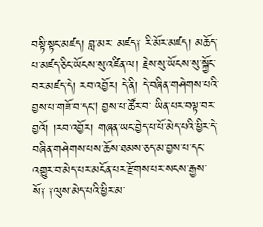བསྟི་སྟང་མཛད། བླ་མར་ མཛད༑ རི་མོར་མཛད། མཆོད་པ་མཛད་ཅིང་ཡོངས་སུ་འཛིན་ལ། རྗེས་སུ་ཡོངས་སུ་སྐྱོང་བར་མཛད་དེ། རབ་འབྱོར། དེ་ནི། དེ་བཞིན་གཤེགས་པའི་བྱས་པ་གཟོ་བ་དང། བྱས་པ་ཚོར་བ་ ཡིན་པར་བལྟ་བར་བྱའོ། །རབ་འབྱོར། གཞན་ཡང་བྱེད་པ་པོ་མེད་པའི་ཕྱིར་དེ་བཞིན་གཤེགས་པས་ཆོས་ཐམས་ཅད་མ་བྱས་པ་དང་འགྱུར་བ་མེད་པར་མངོན་པར་རྫོགས་པར་སངས་རྒྱས་ སོ༑ ༑ལུས་མེད་པའི་ཕྱིར་མ་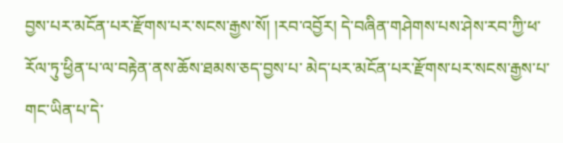བྱས་པར་མངོན་པར་རྫོགས་པར་སངས་རྒྱས་སོ། །རབ་འབྱོར། དེ་བཞིན་གཤེགས་པས་ཤེས་རབ་ཀྱི་ཕ་རོལ་ཏུ་ཕྱིན་པ་ལ་བརྟེན་ནས་ཆོས་ཐམས་ཅད་བྱས་པ་ མེད་པར་མངོན་པར་རྫོགས་པར་སངས་རྒྱས་པ་གང་ཡིན་པ་དེ་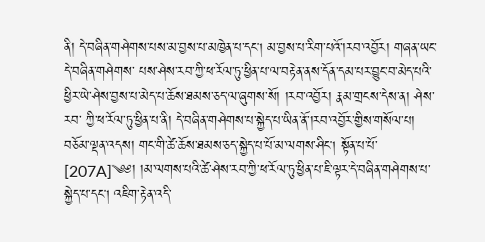ནི། དེ་བཞིན་གཤེགས་པས་མ་བྱས་པ་མཁྱེན་པ་དང། མ་བྱས་པ་རིག་པའོ་།རབ་འབྱོར། གཞན་ཡང་དེ་བཞིན་གཤེགས་ པས་ཤེས་རབ་ཀྱི་ཕ་རོལ་ཏུ་ཕྱིན་པ་ལ་བརྟེན་ནས་དོན་དམ་པར་བྱུང་བ་མེད་པའི་ཕྱིར་ཡེ་ཤེས་བྱས་པ་མེད་པ་ཆོས་ཐམས་ཅད་ལ་ཞུགས་སོ། །རབ་འབྱོར། རྣམ་གྲངས་དེས་ན། ཤེས་རབ་ ཀྱི་ཕ་རོལ་ཏུ་ཕྱིན་པ་ནི། དེ་བཞིན་གཤེགས་པ་སྐྱེད་པ་ཡིན་ནོ་།རབ་འབྱོར་གྱིས་གསོལ་པ། བཅོམ་ལྡན་འདས། གང་གི་ཚེ་ཆོས་ཐམས་ཅད་སྐྱེད་པ་པོ་མ་ལགས་ཤིང། སྟོན་པ་པོ་ [207A]༄༅། །མ་ལགས་པའི་ཚེ་ཤེས་རབ་ཀྱི་ཕ་རོལ་ཏུ་ཕྱིན་པ་ཇི་ལྟར་དེ་བཞིན་གཤེགས་པ་སྐྱེད་པ་དང། འཇིག་རྟེན་འདི་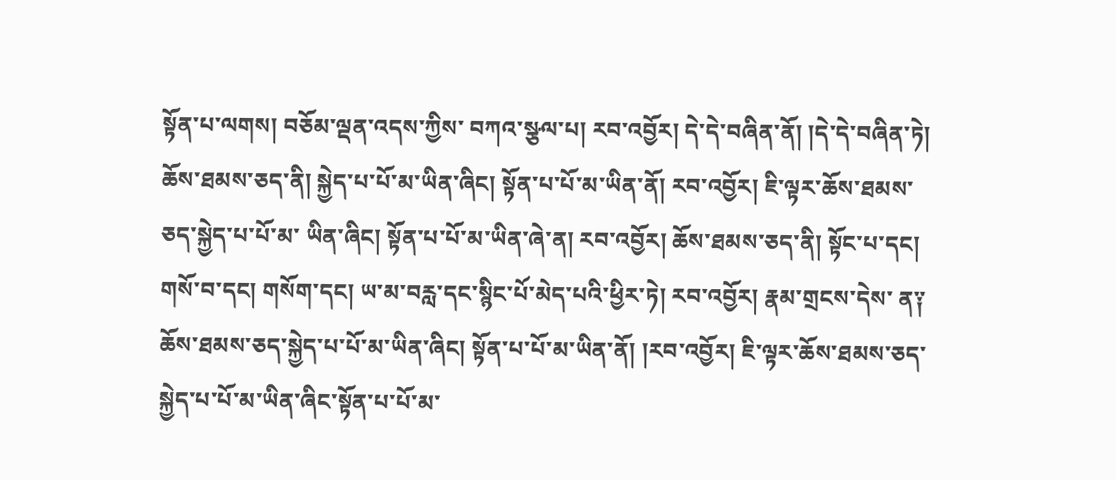སྟོན་པ་ལགས། བཅོམ་ལྡན་འདས་ཀྱིས་ བཀའ་སྩལ་པ། རབ་འབྱོར། དེ་དེ་བཞིན་ནོ། །དེ་དེ་བཞིན་ཏེ། ཆོས་ཐམས་ཅད་ནི། སྐྱེད་པ་པོ་མ་ཡིན་ཞིང། སྟོན་པ་པོ་མ་ཡིན་ནོ། རབ་འབྱོར། ཇི་ལྟར་ཆོས་ཐམས་ཅད་སྐྱེད་པ་པོ་མ་ ཡིན་ཞིང། སྟོན་པ་པོ་མ་ཡིན་ཞེ་ན། རབ་འབྱོར། ཆོས་ཐམས་ཅད་ནི། སྟོང་པ་དང། གསོ་བ་དང། གསོག་དང། ཡ་མ་བརླ་དང་སྙིང་པོ་མེད་པའི་ཕྱིར་ཏེ། རབ་འབྱོར། རྣམ་གྲངས་དེས་ ན༑ ཆོས་ཐམས་ཅད་སྐྱེད་པ་པོ་མ་ཡིན་ཞིང། སྟོན་པ་པོ་མ་ཡིན་ནོ། །རབ་འབྱོར། ཇི་ལྟར་ཆོས་ཐམས་ཅད་སྐྱེད་པ་པོ་མ་ཡིན་ཞིང་སྟོན་པ་པོ་མ་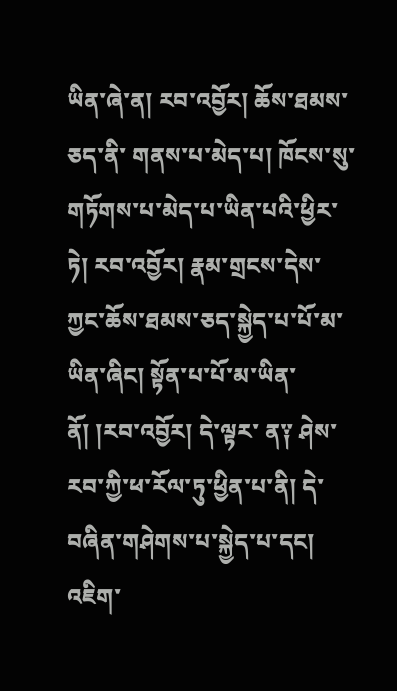ཡིན་ཞེ་ན། རབ་འབྱོར། ཆོས་ཐམས་ཅད་ནི་ གནས་པ་མེད་པ། ཁོངས་སུ་གཏོགས་པ་མེད་པ་ཡིན་པའི་ཕྱིར་ཏེ། རབ་འབྱོར། རྣམ་གྲངས་དེས་ཀྱང་ཆོས་ཐམས་ཅད་སྐྱེད་པ་པོ་མ་ཡིན་ཞིང། སྟོན་པ་པོ་མ་ཡིན་ནོ། །རབ་འབྱོར། དེ་ལྟར་ ན༑ ཤེས་རབ་ཀྱི་ཕ་རོལ་ཏུ་ཕྱིན་པ་ནི། དེ་བཞིན་གཤེགས་པ་སྐྱེད་པ་དང། འཇིག་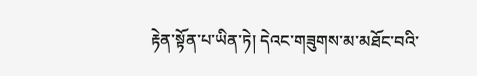རྟེན་སྟོན་པ་ཡིན་ཏེ། དེའང་གཟུགས་མ་མཐོང་བའི་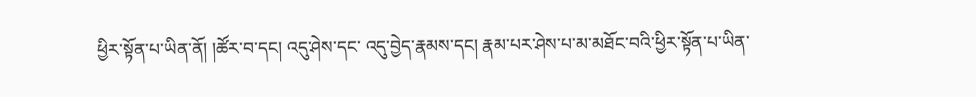ཕྱིར་སྟོན་པ་ཡིན་ནོ། །ཚོར་བ་དང། འདུ་ཤེས་དང་ འདུ་བྱེད་རྣམས་དང། རྣམ་པར་ཤེས་པ་མ་མཐོང་བའི་ཕྱིར་སྟོན་པ་ཡིན་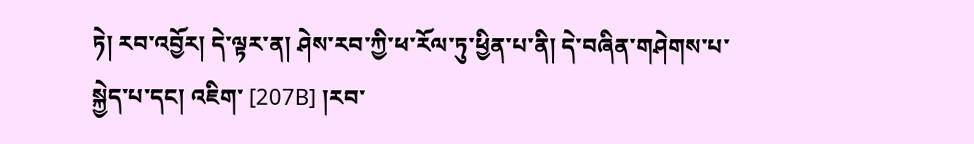ཏེ། རབ་འབྱོར། དེ་ལྟར་ན། ཤེས་རབ་ཀྱི་ཕ་རོལ་ཏུ་ཕྱིན་པ་ནི། དེ་བཞིན་གཤེགས་པ་སྐྱེད་པ་དང། འཇིག་ [207B] །རབ་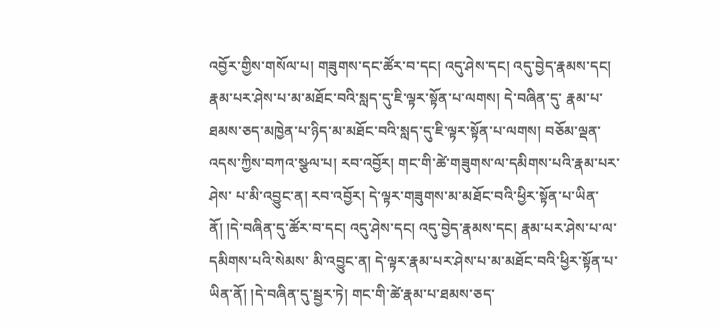འབྱོར་གྱིས་གསོལ་པ། གཟུགས་དང་ཚོར་བ་དང། འདུ་ཤེས་དང། འདུ་བྱེད་རྣམས་དང། རྣམ་པར་ཤེས་པ་མ་མཐོང་བའི་སླད་དུ་ཇི་ལྟར་སྟོན་པ་ལགས། དེ་བཞིན་དུ་ རྣམ་པ་ཐམས་ཅད་མཁྱེན་པ་ཉིད་མ་མཐོང་བའི་སླད་དུ་ཇི་ལྟར་སྟོན་པ་ལགས། བཅོམ་ལྡན་འདས་ཀྱིས་བཀའ་སྩལ་པ། རབ་འབྱོར། གང་གི་ཚེ་གཟུགས་ལ་དམིགས་པའི་རྣམ་པར་ཤེས་ པ་མི་འབྱུང་ན། རབ་འབྱོར། དེ་ལྟར་གཟུགས་མ་མཐོང་བའི་ཕྱིར་སྟོན་པ་ཡིན་ནོ། །དེ་བཞིན་དུ་ཚོར་བ་དང། འདུ་ཤེས་དང། འདུ་བྱེད་རྣམས་དང། རྣམ་པར་ཤེས་པ་ལ་དམིགས་པའི་སེམས་ མི་འབྱུང་ན། དེ་ལྟར་རྣམ་པར་ཤེས་པ་མ་མཐོང་བའི་ཕྱིར་སྟོན་པ་ཡིན་ནོ། །དེ་བཞིན་དུ་སྦྱར་ཏེ། གང་གི་ཚེ་རྣམ་པ་ཐམས་ཅད་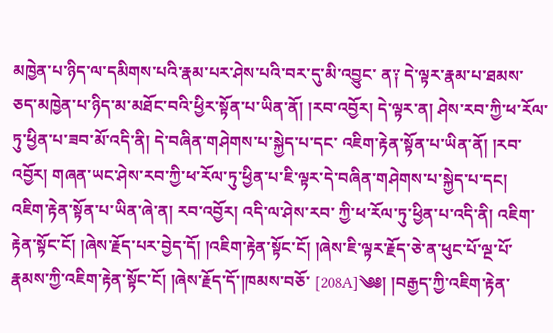མཁྱེན་པ་ཉིད་ལ་དམིགས་པའི་རྣམ་པར་ཤེས་པའི་བར་དུ་མི་འབྱུང་ ན༑ དེ་ལྟར་རྣམ་པ་ཐམས་ཅད་མཁྱེན་པ་ཉིད་མ་མཐོང་བའི་ཕྱིར་སྟོན་པ་ཡིན་ནོ། །རབ་འབྱོར། དེ་ལྟར་ན། ཤེས་རབ་ཀྱི་ཕ་རོལ་ཏུ་ཕྱིན་པ་ཟབ་མོ་འདི་ནི། དེ་བཞིན་གཤེགས་པ་སྐྱེད་པ་དང་ འཇིག་རྟེན་སྟོན་པ་ཡིན་ནོ། །རབ་འབྱོར། གཞན་ཡང་ཤེས་རབ་ཀྱི་ཕ་རོལ་ཏུ་ཕྱིན་པ་ཇི་ལྟར་དེ་བཞིན་གཤེགས་པ་སྐྱེད་པ་དང། འཇིག་རྟེན་སྟོན་པ་ཡིན་ཞེ་ན། རབ་འབྱོར། འདི་ལ་ཤེས་རབ་ ཀྱི་ཕ་རོལ་ཏུ་ཕྱིན་པ་འདི་ནི། འཇིག་རྟེན་སྟོང་ངོ། །ཞེས་རྗོད་པར་བྱེད་དོ། །འཇིག་རྟེན་སྟོང་ངོ། །ཞེས་ཇི་ལྟར་རྗོད་ཅེ་ན་ཕུང་པོ་ལྔ་པོ་རྣམས་ཀྱི་འཇིག་རྟེན་སྟོང་ངོ། །ཞེས་རྗོད་དོ་།ཁམས་བཅོ་ [208A]༄༅། །བརྒྱད་ཀྱི་འཇིག་རྟེན་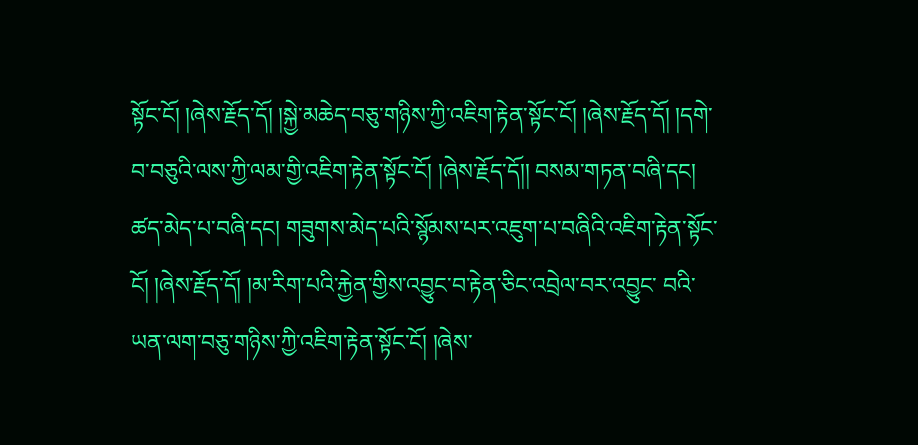སྟོང་ངོ། །ཞེས་རྗོད་དོ། །སྐྱེ་མཆེད་བཅུ་གཉིས་ཀྱི་འཇིག་རྟེན་སྟོང་ངོ། །ཞེས་རྗོད་དོ། །དགེ་བ་བཅུའི་ལས་ཀྱི་ལམ་གྱི་འཇིག་རྟེན་སྟོང་ངོ། །ཞེས་རྗོད་དོ།། བསམ་གཏན་བཞི་དང། ཚད་མེད་པ་བཞི་དང། གཟུགས་མེད་པའི་སྙོམས་པར་འཇུག་པ་བཞིའི་འཇིག་རྟེན་སྟོང་ངོ། །ཞེས་རྗོད་དོ། །མ་རིག་པའི་རྐྱེན་གྱིས་འབྱུང་བ་རྟེན་ཅིང་འབྲེལ་བར་འབྱུང་ བའི་ཡན་ལག་བཅུ་གཉིས་ཀྱི་འཇིག་རྟེན་སྟོང་ངོ། །ཞེས་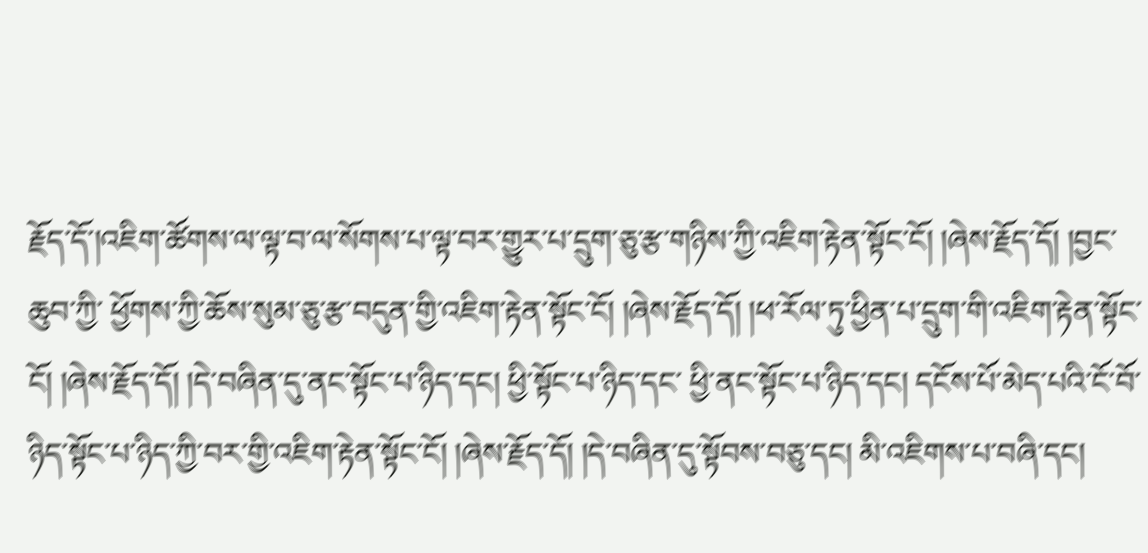རྗོད་དོ་།འཇིག་ཚོགས་ལ་ལྟ་བ་ལ་སོགས་པ་ལྟ་བར་གྱུར་པ་དྲུག་ཅུ་རྩ་གཉིས་ཀྱི་འཇིག་རྟེན་སྟོང་ངོ། །ཞེས་རྗོད་དོ། །བྱང་ཆུབ་ཀྱི་ ཕྱོགས་ཀྱི་ཆོས་སུམ་ཅུ་རྩ་བདུན་གྱི་འཇིག་རྟེན་སྟོང་ངོ། །ཞེས་རྗོད་དོ། །ཕ་རོལ་ཏུ་ཕྱིན་པ་དྲུག་གི་འཇིག་རྟེན་སྟོང་ངོ། །ཞེས་རྗོད་དོ། །དེ་བཞིན་དུ་ནང་སྟོང་པ་ཉིད་དང། ཕྱི་སྟོང་པ་ཉིད་དང་ ཕྱི་ནང་སྟོང་པ་ཉིད་དང། དངོས་པོ་མེད་པའི་ངོ་བོ་ཉིད་སྟོང་པ་ཉིད་ཀྱི་བར་གྱི་འཇིག་རྟེན་སྟོང་ངོ། །ཞེས་རྗོད་དོ། །དེ་བཞིན་དུ་སྟོབས་བཅུ་དང། མི་འཇིགས་པ་བཞི་དང།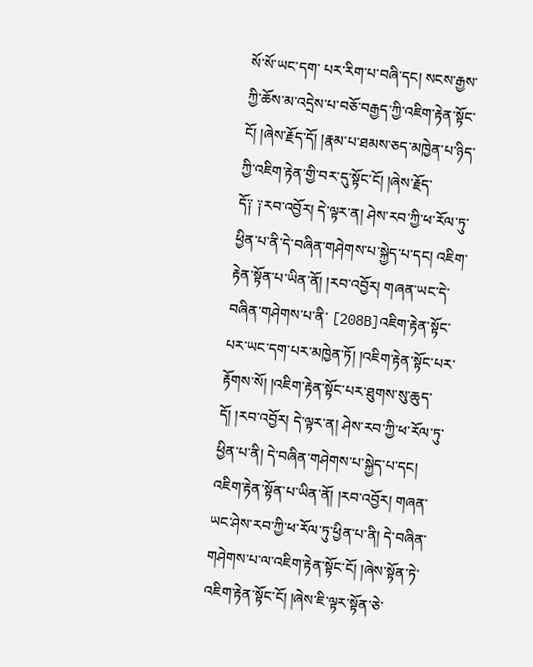སོ་སོ་ཡང་དག་ པར་རིག་པ་བཞི་དང། སངས་རྒྱས་ཀྱི་ཆོས་མ་འདྲེས་པ་བཅོ་བརྒྱད་ཀྱི་འཇིག་རྟེན་སྟོང་ངོ། །ཞེས་རྗོད་དོ། །རྣམ་པ་ཐམས་ཅད་མཁྱེན་པ་ཉིད་ཀྱི་འཇིག་རྟེན་གྱི་བར་དུ་སྟོང་ངོ། །ཞེས་རྗོད་ དོ༑ ༑རབ་འབྱོར། དེ་ལྟར་ན། ཤེས་རབ་ཀྱི་ཕ་རོལ་ཏུ་ཕྱིན་པ་ནི་དེ་བཞིན་གཤེགས་པ་སྐྱེད་པ་དང། འཇིག་རྟེན་སྟོན་པ་ཡིན་ནོ། །རབ་འབྱོར། གཞན་ཡང་དེ་བཞིན་གཤེགས་པ་ནི་ [208B]འཇིག་རྟེན་སྟོང་པར་ཡང་དག་པར་མཁྱེན་ཏོ། །འཇིག་རྟེན་སྟོང་པར་རྟོགས་སོ། །འཇིག་རྟེན་སྟོང་པར་ཐུགས་སུ་ཆུད་དོ། །རབ་འབྱོར། དེ་ལྟར་ན། ཤེས་རབ་ཀྱི་ཕ་རོལ་ཏུ་ ཕྱིན་པ་ནི། དེ་བཞིན་གཤེགས་པ་སྐྱེད་པ་དང། འཇིག་རྟེན་སྟོན་པ་ཡིན་ནོ། །རབ་འབྱོར། གཞན་ཡང་ཤེས་རབ་ཀྱི་ཕ་རོལ་ཏུ་ཕྱིན་པ་ནི། དེ་བཞིན་གཤེགས་པ་ལ་འཇིག་རྟེན་སྟོང་ངོ། །ཞེས་སྟོན་ཏེ་ འཇིག་རྟེན་སྟོང་ངོ། །ཞེས་ཇི་ལྟར་སྟོན་ཅེ་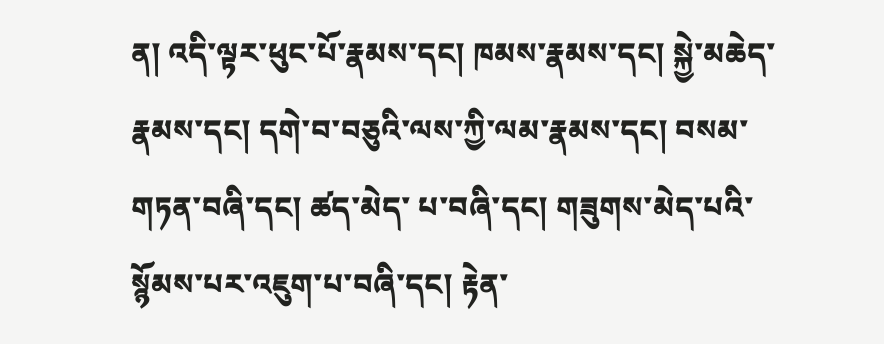ན། འདི་ལྟར་ཕུང་པོ་རྣམས་དང། ཁམས་རྣམས་དང། སྐྱེ་མཆེད་རྣམས་དང། དགེ་བ་བཅུའི་ལས་ཀྱི་ལམ་རྣམས་དང། བསམ་གཏན་བཞི་དང། ཚད་མེད་ པ་བཞི་དང། གཟུགས་མེད་པའི་སྙོམས་པར་འཇུག་པ་བཞི་དང། རྟེན་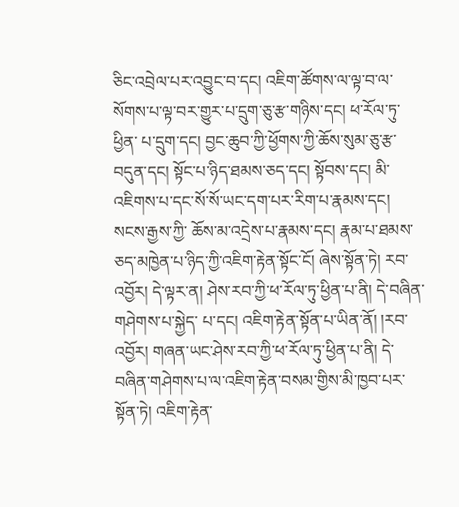ཅིང་འབྲེལ་པར་འབྱུང་བ་དང། འཇིག་ཚོགས་ལ་ལྟ་བ་ལ་སོགས་པ་ལྟ་བར་གྱུར་པ་དྲུག་ཅུ་རྩ་གཉིས་དང། ཕ་རོལ་ཏུ་ཕྱིན་ པ་དྲུག་དང། བྱང་ཆུབ་ཀྱི་ཕྱོགས་ཀྱི་ཆོས་སུམ་ཅུ་རྩ་བདུན་དང། སྟོང་པ་ཉིད་ཐམས་ཅད་དང། སྟོབས་དང། མི་འཇིགས་པ་དང་སོ་སོ་ཡང་དག་པར་རིག་པ་རྣམས་དང། སངས་རྒྱས་ཀྱི་ ཆོས་མ་འདྲེས་པ་རྣམས་དང། རྣམ་པ་ཐམས་ཅད་མཁྱེན་པ་ཉིད་ཀྱི་འཇིག་རྟེན་སྟོང་ངོ། ཞེས་སྟོན་ཏེ། རབ་འབྱོར། དེ་ལྟར་ན། ཤེས་རབ་ཀྱི་ཕ་རོལ་ཏུ་ཕྱིན་པ་ནི། དེ་བཞིན་གཤེགས་པ་སྐྱེད་ པ་དང། འཇིག་རྟེན་སྟོན་པ་ཡིན་ནོ། །རབ་འབྱོར། གཞན་ཡང་ཤེས་རབ་ཀྱི་ཕ་རོལ་ཏུ་ཕྱིན་པ་ནི། དེ་བཞིན་གཤེགས་པ་ལ་འཇིག་རྟེན་བསམ་གྱིས་མི་ཁྱབ་པར་སྟོན་ཏེ། འཇིག་རྟེན་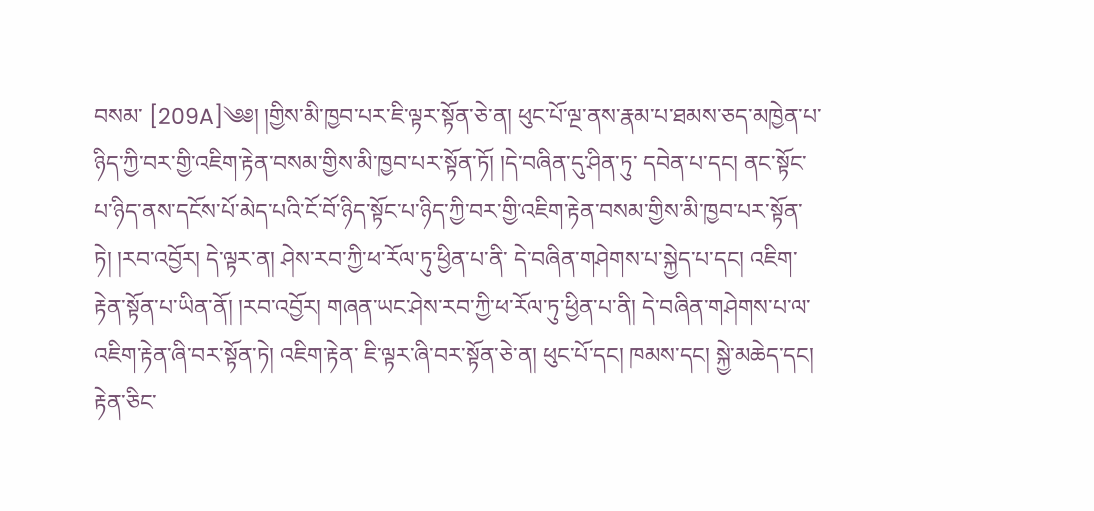བསམ་ [209A]༄༅། །གྱིས་མི་ཁྱབ་པར་ཇི་ལྟར་སྟོན་ཅེ་ན། ཕུང་པོ་ལྔ་ནས་རྣམ་པ་ཐམས་ཅད་མཁྱེན་པ་ཉིད་ཀྱི་བར་གྱི་འཇིག་རྟེན་བསམ་གྱིས་མི་ཁྱབ་པར་སྟོན་ཏོ། །དེ་བཞིན་དུ་ཤིན་ཏུ་ དབེན་པ་དང། ནང་སྟོང་པ་ཉིད་ནས་དངོས་པོ་མེད་པའི་ངོ་བོ་ཉིད་སྟོང་པ་ཉིད་ཀྱི་བར་གྱི་འཇིག་རྟེན་བསམ་གྱིས་མི་ཁྱབ་པར་སྟོན་ཏེ། །རབ་འབྱོར། དེ་ལྟར་ན། ཤེས་རབ་ཀྱི་ཕ་རོལ་ཏུ་ཕྱིན་པ་ནི་ དེ་བཞིན་གཤེགས་པ་སྐྱེད་པ་དང། འཇིག་རྟེན་སྟོན་པ་ཡིན་ནོ། །རབ་འབྱོར། གཞན་ཡང་ཤེས་རབ་ཀྱི་ཕ་རོལ་ཏུ་ཕྱིན་པ་ནི། དེ་བཞིན་གཤེགས་པ་ལ་འཇིག་རྟེན་ཞི་བར་སྟོན་ཏེ། འཇིག་རྟེན་ ཇི་ལྟར་ཞི་བར་སྟོན་ཅེ་ན། ཕུང་པོ་དང། ཁམས་དང། སྐྱེ་མཆེད་དང། རྟེན་ཅིང་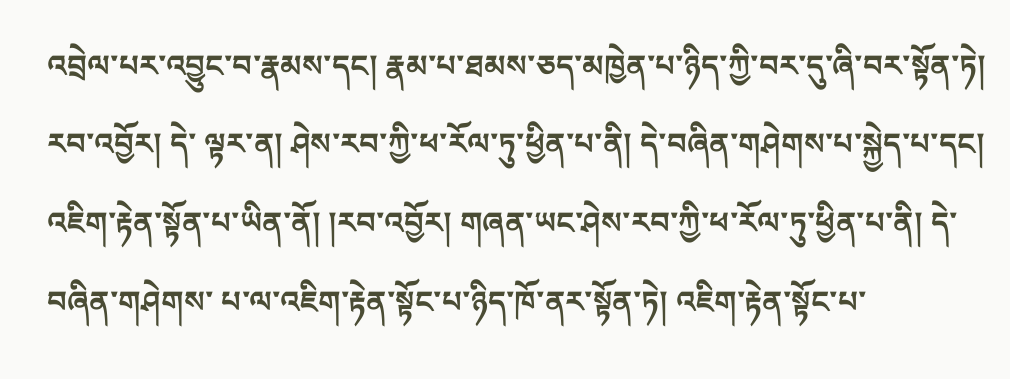འབྲེལ་པར་འབྱུང་བ་རྣམས་དང། རྣམ་པ་ཐམས་ཅད་མཁྱེན་པ་ཉིད་ཀྱི་བར་དུ་ཞི་བར་སྟོན་ཏེ། རབ་འབྱོར། དེ་ ལྟར་ན། ཤེས་རབ་ཀྱི་ཕ་རོལ་ཏུ་ཕྱིན་པ་ནི། དེ་བཞིན་གཤེགས་པ་སྐྱེད་པ་དང། འཇིག་རྟེན་སྟོན་པ་ཡིན་ནོ། །རབ་འབྱོར། གཞན་ཡང་ཤེས་རབ་ཀྱི་ཕ་རོལ་ཏུ་ཕྱིན་པ་ནི། དེ་བཞིན་གཤེགས་ པ་ལ་འཇིག་རྟེན་སྟོང་པ་ཉིད་ཁོ་ནར་སྟོན་ཏེ། འཇིག་རྟེན་སྟོང་པ་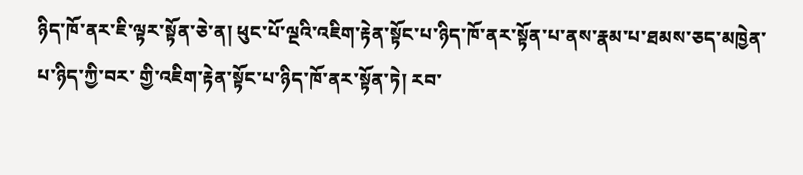ཉིད་ཁོ་ནར་ཇི་ལྟར་སྟོན་ཅེ་ན། ཕུང་པོ་ལྔའི་འཇིག་རྟེན་སྟོང་པ་ཉིད་ཁོ་ནར་སྟོན་པ་ནས་རྣམ་པ་ཐམས་ཅད་མཁྱེན་པ་ཉིད་ཀྱི་བར་ གྱི་འཇིག་རྟེན་སྟོང་པ་ཉིད་ཁོ་ནར་སྟོན་ཏེ། རབ་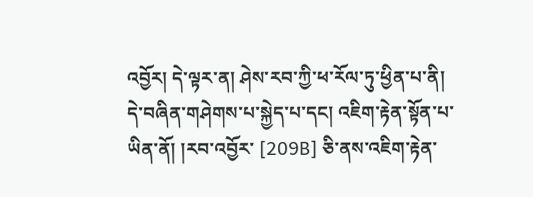འབྱོར། དེ་ལྟར་ན། ཤེས་རབ་ཀྱི་ཕ་རོལ་ཏུ་ཕྱིན་པ་ནི། དེ་བཞིན་གཤེགས་པ་སྐྱེད་པ་དང། འཇིག་རྟེན་སྟོན་པ་ཡིན་ནོ། །རབ་འབྱོར་ [209B] ཅི་ནས་འཇིག་རྟེན་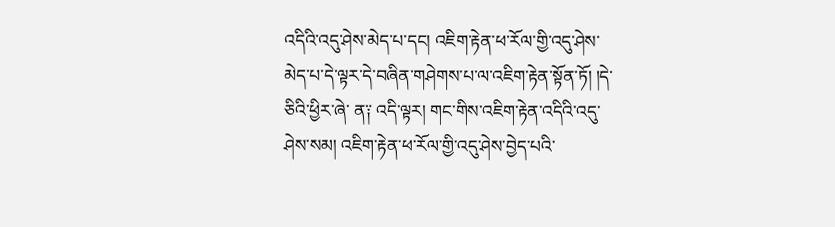འདིའི་འདུ་ཤེས་མེད་པ་དང། འཇིག་རྟེན་ཕ་རོལ་གྱི་འདུ་ཤེས་མེད་པ་དེ་ལྟར་དེ་བཞིན་གཤེགས་པ་ལ་འཇིག་རྟེན་སྟོན་ཏོ། །དེ་ཅིའི་ཕྱིར་ཞེ་ ན༑ འདི་ལྟར། གང་གིས་འཇིག་རྟེན་འདིའི་འདུ་ཤེས་སམ། འཇིག་རྟེན་ཕ་རོལ་གྱི་འདུ་ཤེས་བྱེད་པའི་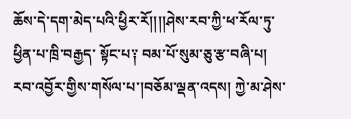ཆོས་དེ་དག་མེད་པའི་ཕྱིར་རོ།།།།ཤེས་རབ་ཀྱི་ཕ་རོལ་ཏུ་ཕྱིན་པ་ཁྲི་བརྒྱད་ སྟོང་པ༑ བམ་པོ་སུམ་ཅུ་རྩ་བཞི་པ། རབ་འབྱོར་གྱིས་གསོལ་པ་།བཅོམ་ལྡན་འདས། ཀྱེ་མ་ཤེས་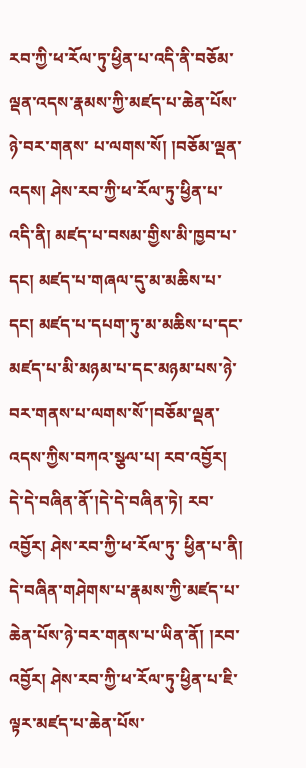རབ་ཀྱི་ཕ་རོལ་ཏུ་ཕྱིན་པ་འདི་ནི་བཅོམ་ལྡན་འདས་རྣམས་ཀྱི་མཛད་པ་ཆེན་པོས་ཉེ་བར་གནས་ པ་ལགས་སོ། །བཅོམ་ལྡན་འདས། ཤེས་རབ་ཀྱི་ཕ་རོལ་ཏུ་ཕྱིན་པ་འདི་ནི། མཛད་པ་བསམ་གྱིས་མི་ཁྱབ་པ་དང། མཛད་པ་གཞལ་དུ་མ་མཆིས་པ་དང། མཛད་པ་དཔག་ཏུ་མ་མཆིས་པ་དང་ མཛད་པ་མི་མཉམ་པ་དང་མཉམ་པས་ཉེ་བར་གནས་པ་ལགས་སོ་།བཅོམ་ལྡན་འདས་ཀྱིས་བཀའ་སྩལ་པ། རབ་འབྱོར། དེ་དེ་བཞིན་ནོ་།དེ་དེ་བཞིན་ཏེ། རབ་འབྱོར། ཤེས་རབ་ཀྱི་ཕ་རོལ་ཏུ་ ཕྱིན་པ་ནི། དེ་བཞིན་གཤེགས་པ་རྣམས་ཀྱི་མཛད་པ་ཆེན་པོས་ཉེ་བར་གནས་པ་ཡིན་ནོ། །རབ་འབྱོར། ཤེས་རབ་ཀྱི་ཕ་རོལ་ཏུ་ཕྱིན་པ་ཇི་ལྟར་མཛད་པ་ཆེན་པོས་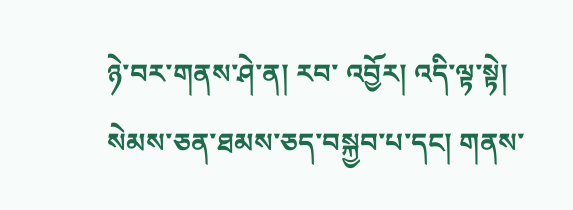ཉེ་བར་གནས་ཤེ་ན། རབ་ འབྱོར། འདི་ལྟ་སྟེ། སེམས་ཅན་ཐམས་ཅད་བསྐྱབ་པ་དང། གནས་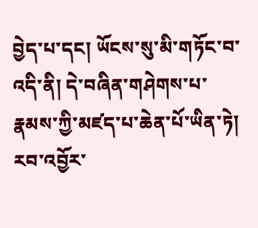བྱེད་པ་དང། ཡོངས་སུ་མི་གཏོང་བ་འདི་ནི། དེ་བཞིན་གཤེགས་པ་རྣམས་ཀྱི་མཛད་པ་ཆེན་པོ་ཡིན་ཏེ། རབ་འབྱོར་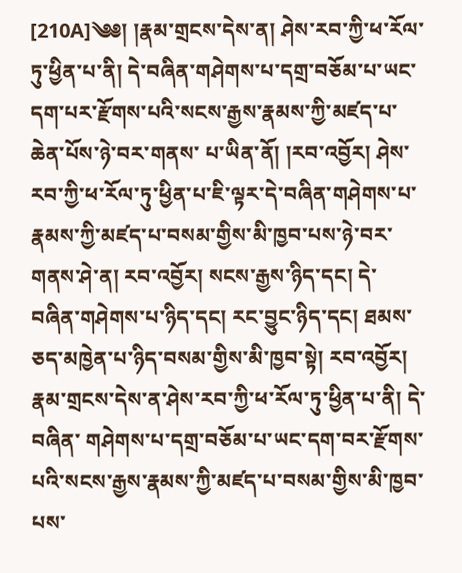[210A]༄༅། །རྣམ་གྲངས་དེས་ན། ཤེས་རབ་ཀྱི་ཕ་རོལ་ཏུ་ཕྱིན་པ་ནི། དེ་བཞིན་གཤེགས་པ་དགྲ་བཅོམ་པ་ཡང་དག་པར་རྫོགས་པའི་སངས་རྒྱས་རྣམས་ཀྱི་མཛད་པ་ཆེན་པོས་ཉེ་བར་གནས་ པ་ཡིན་ནོ། །རབ་འབྱོར། ཤེས་རབ་ཀྱི་ཕ་རོལ་ཏུ་ཕྱིན་པ་ཇི་ལྟར་དེ་བཞིན་གཤེགས་པ་རྣམས་ཀྱི་མཛད་པ་བསམ་གྱིས་མི་ཁྱབ་པས་ཉེ་བར་གནས་ཤེ་ན། རབ་འབྱོར། སངས་རྒྱས་ཉིད་དང། དེ་ བཞིན་གཤེགས་པ་ཉིད་དང། རང་བྱུང་ཉིད་དང། ཐམས་ཅད་མཁྱེན་པ་ཉིད་བསམ་གྱིས་མི་ཁྱབ་སྟེ། རབ་འབྱོར། རྣམ་གྲངས་དེས་ན་ཤེས་རབ་ཀྱི་ཕ་རོལ་ཏུ་ཕྱིན་པ་ནི། དེ་བཞིན་ གཤེགས་པ་དགྲ་བཅོམ་པ་ཡང་དག་བར་རྫོགས་པའི་སངས་རྒྱས་རྣམས་ཀྱི་མཛད་པ་བསམ་གྱིས་མི་ཁྱབ་པས་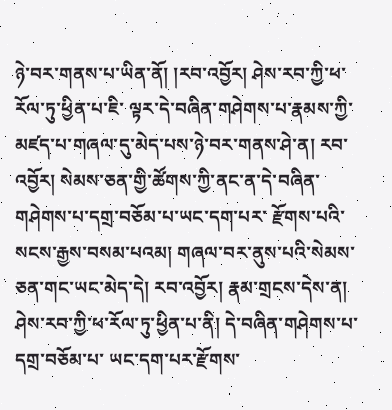ཉེ་བར་གནས་པ་ཡིན་ནོ། །རབ་འབྱོར། ཤེས་རབ་ཀྱི་ཕ་རོལ་ཏུ་ཕྱིན་པ་ཇི་ ལྟར་དེ་བཞིན་གཤེགས་པ་རྣམས་ཀྱི་མཛད་པ་གཞལ་དུ་མེད་པས་ཉེ་བར་གནས་ཤེ་ན། རབ་འབྱོར། སེམས་ཅན་གྱི་ཚོགས་ཀྱི་ནང་ན་དེ་བཞིན་གཤེགས་པ་དགྲ་བཅོམ་པ་ཡང་དག་པར་ རྫོགས་པའི་སངས་རྒྱས་བསམ་པའམ། གཞལ་བར་ནུས་པའི་སེམས་ཅན་གང་ཡང་མེད་དེ། རབ་འབྱོར། རྣམ་གྲངས་དེས་ན། ཤེས་རབ་ཀྱི་ཕ་རོལ་ཏུ་ཕྱིན་པ་ནི། དེ་བཞིན་གཤེགས་པ་དགྲ་བཅོམ་པ་ ཡང་དག་པར་རྫོགས་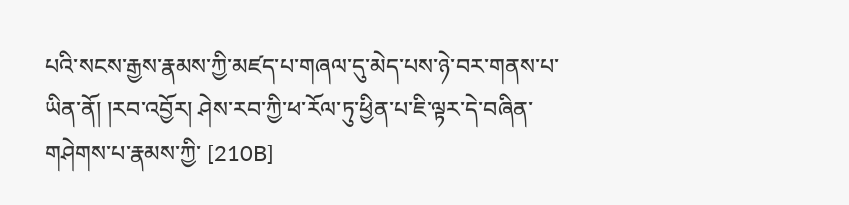པའི་སངས་རྒྱས་རྣམས་ཀྱི་མཛད་པ་གཞལ་དུ་མེད་པས་ཉེ་བར་གནས་པ་ཡིན་ནོ། །རབ་འབྱོར། ཤེས་རབ་ཀྱི་ཕ་རོལ་ཏུ་ཕྱིན་པ་ཇི་ལྟར་དེ་བཞིན་གཤེགས་པ་རྣམས་ཀྱི་ [210B]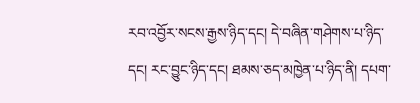རབ་འབྱོར་སངས་རྒྱས་ཉིད་དང། དེ་བཞིན་གཤེགས་པ་ཉིད་དང། རང་བྱུང་ཉིད་དང། ཐམས་ཅད་མཁྱེན་པ་ཉིད་ནི། དཔག་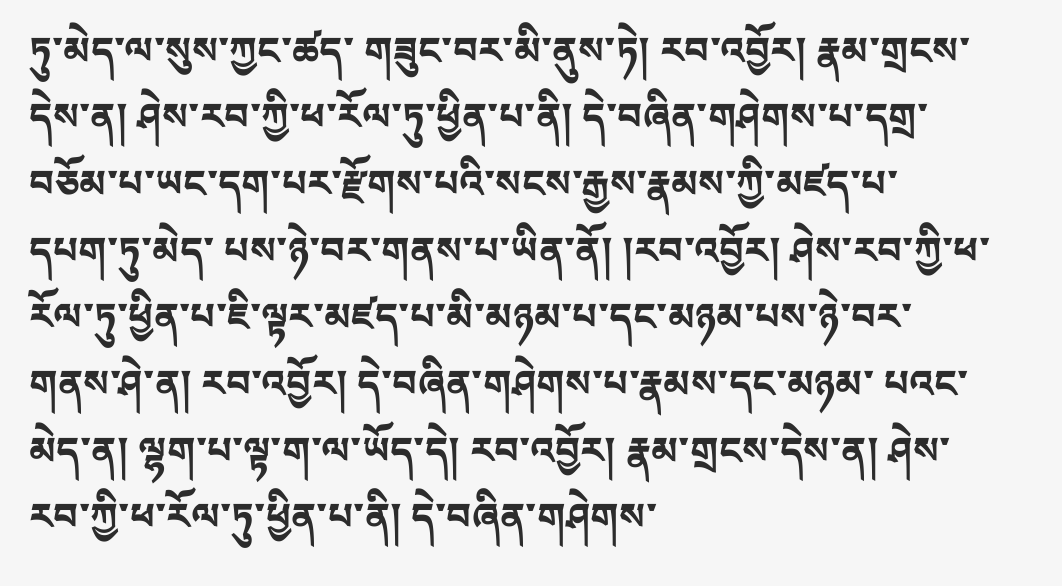ཏུ་མེད་ལ་སུས་ཀྱང་ཚད་ གཟུང་བར་མི་ནུས་ཏེ། རབ་འབྱོར། རྣམ་གྲངས་དེས་ན། ཤེས་རབ་ཀྱི་ཕ་རོལ་ཏུ་ཕྱིན་པ་ནི། དེ་བཞིན་གཤེགས་པ་དགྲ་བཅོམ་པ་ཡང་དག་པར་རྫོགས་པའི་སངས་རྒྱས་རྣམས་ཀྱི་མཛད་པ་དཔག་ཏུ་མེད་ པས་ཉེ་བར་གནས་པ་ཡིན་ནོ། །རབ་འབྱོར། ཤེས་རབ་ཀྱི་ཕ་རོལ་ཏུ་ཕྱིན་པ་ཇི་ལྟར་མཛད་པ་མི་མཉམ་པ་དང་མཉམ་པས་ཉེ་བར་གནས་ཤེ་ན། རབ་འབྱོར། དེ་བཞིན་གཤེགས་པ་རྣམས་དང་མཉམ་ པའང་མེད་ན། ལྷག་པ་ལྟ་ག་ལ་ཡོད་དེ། རབ་འབྱོར། རྣམ་གྲངས་དེས་ན། ཤེས་རབ་ཀྱི་ཕ་རོལ་ཏུ་ཕྱིན་པ་ནི། དེ་བཞིན་གཤེགས་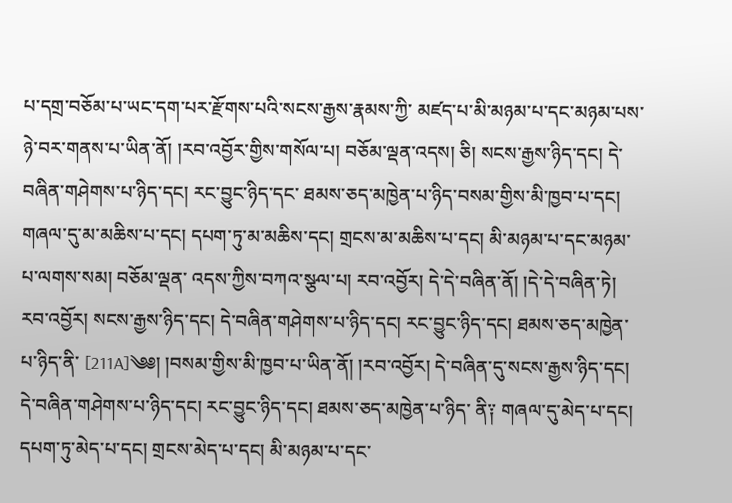པ་དགྲ་བཅོམ་པ་ཡང་དག་པར་རྫོགས་པའི་སངས་རྒྱས་རྣམས་ཀྱི་ མཛད་པ་མི་མཉམ་པ་དང་མཉམ་པས་ཉེ་བར་གནས་པ་ཡིན་ནོ། །རབ་འབྱོར་གྱིས་གསོལ་པ། བཅོམ་ལྡན་འདས། ཅི། སངས་རྒྱས་ཉིད་དང། དེ་བཞིན་གཤེགས་པ་ཉིད་དང། རང་བྱུང་ཉིད་དང་ ཐམས་ཅད་མཁྱེན་པ་ཉིད་བསམ་གྱིས་མི་ཁྱབ་པ་དང། གཞལ་དུ་མ་མཆིས་པ་དང། དཔག་ཏུ་མ་མཆིས་དང། གྲངས་མ་མཆིས་པ་དང། མི་མཉམ་པ་དང་མཉམ་པ་ལགས་སམ། བཅོམ་ལྡན་ འདས་ཀྱིས་བཀའ་སྩལ་པ། རབ་འབྱོར། དེ་དེ་བཞིན་ནོ། །དེ་དེ་བཞིན་ཏེ། རབ་འབྱོར། སངས་རྒྱས་ཉིད་དང། དེ་བཞིན་གཤེགས་པ་ཉིད་དང། རང་བྱུང་ཉིད་དང། ཐམས་ཅད་མཁྱེན་པ་ཉིད་ནི་ [211A]༄༅། །བསམ་གྱིས་མི་ཁྱབ་པ་ཡིན་ནོ། །རབ་འབྱོར། དེ་བཞིན་དུ་སངས་རྒྱས་ཉིད་དང། དེ་བཞིན་གཤེགས་པ་ཉིད་དང། རང་བྱུང་ཉིད་དང། ཐམས་ཅད་མཁྱེན་པ་ཉིད་ ནི༑ གཞལ་དུ་མེད་པ་དང། དཔག་ཏུ་མེད་པ་དང། གྲངས་མེད་པ་དང། མི་མཉམ་པ་དང་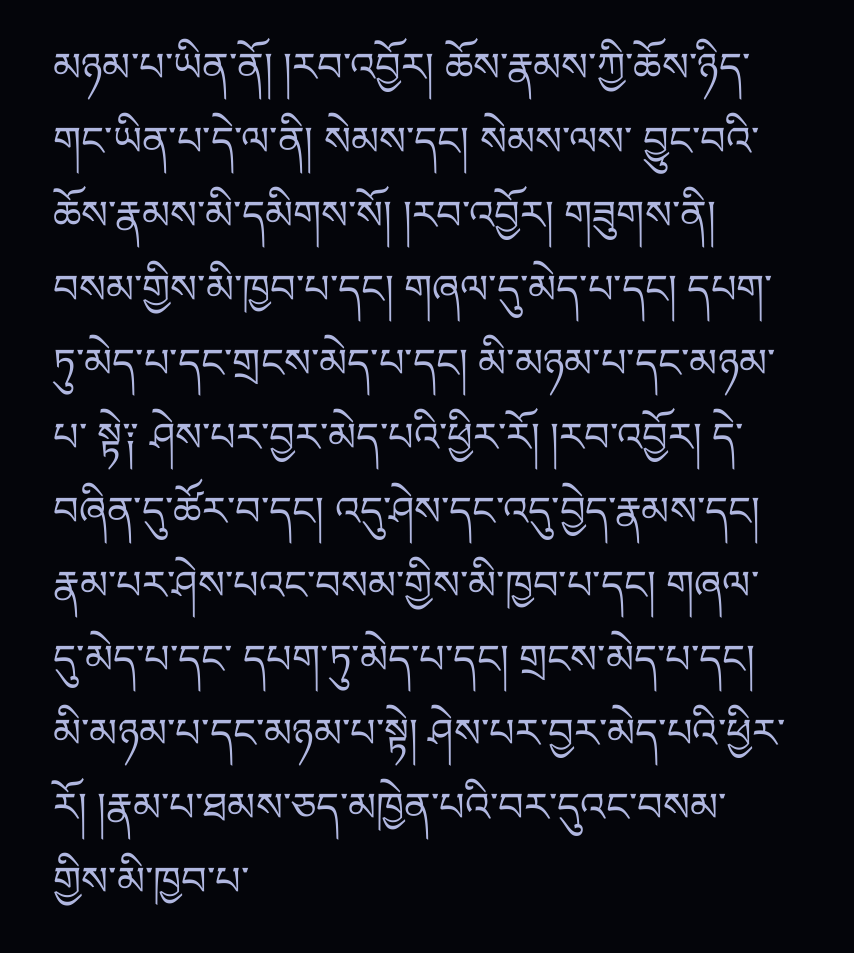མཉམ་པ་ཡིན་ནོ། །རབ་འབྱོར། ཆོས་རྣམས་ཀྱི་ཆོས་ཉིད་གང་ཡིན་པ་དེ་ལ་ནི། སེམས་དང། སེམས་ལས་ བྱུང་བའི་ཆོས་རྣམས་མི་དམིགས་སོ། །རབ་འབྱོར། གཟུགས་ནི། བསམ་གྱིས་མི་ཁྱབ་པ་དང། གཞལ་དུ་མེད་པ་དང། དཔག་ཏུ་མེད་པ་དང་གྲངས་མེད་པ་དང། མི་མཉམ་པ་དང་མཉམ་པ་ སྟེ༑ ཤེས་པར་བྱར་མེད་པའི་ཕྱིར་རོ། །རབ་འབྱོར། དེ་བཞིན་དུ་ཚོར་བ་དང། འདུ་ཤེས་དང་འདུ་བྱེད་རྣམས་དང། རྣམ་པར་ཤེས་པའང་བསམ་གྱིས་མི་ཁྱབ་པ་དང། གཞལ་དུ་མེད་པ་དང་ དཔག་ཏུ་མེད་པ་དང། གྲངས་མེད་པ་དང། མི་མཉམ་པ་དང་མཉམ་པ་སྟེ། ཤེས་པར་བྱར་མེད་པའི་ཕྱིར་རོ། །རྣམ་པ་ཐམས་ཅད་མཁྱེན་པའི་བར་དུའང་བསམ་གྱིས་མི་ཁྱབ་པ་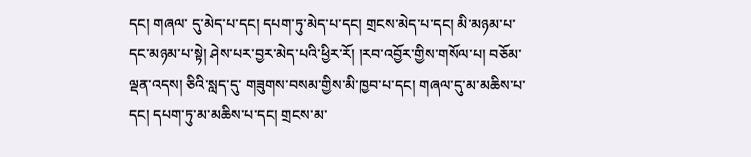དང། གཞལ་ དུ་མེད་པ་དང། དཔག་ཏུ་མེད་པ་དང། གྲངས་མེད་པ་དང། མི་མཉམ་པ་དང་མཉམ་པ་སྟེ། ཤེས་པར་བྱར་མེད་པའི་ཕྱིར་རོ། །རབ་འབྱོར་གྱིས་གསོལ་པ། བཅོམ་ལྡན་འདས། ཅིའི་སླད་དུ་ གཟུགས་བསམ་གྱིས་མི་ཁྱབ་པ་དང། གཞལ་དུ་མ་མཆིས་པ་དང། དཔག་ཏུ་མ་མཆིས་པ་དང། གྲངས་མ་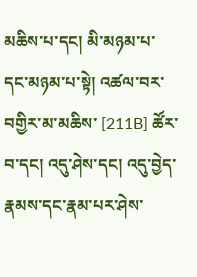མཆིས་པ་དང། མི་མཉམ་པ་དང་མཉམ་པ་སྟེ། འཚལ་བར་བགྱིར་མ་མཆིས་ [211B] ཚོར་བ་དང། འདུ་ཤེས་དང། འདུ་བྱེད་རྣམས་དང་རྣམ་པར་ཤེས་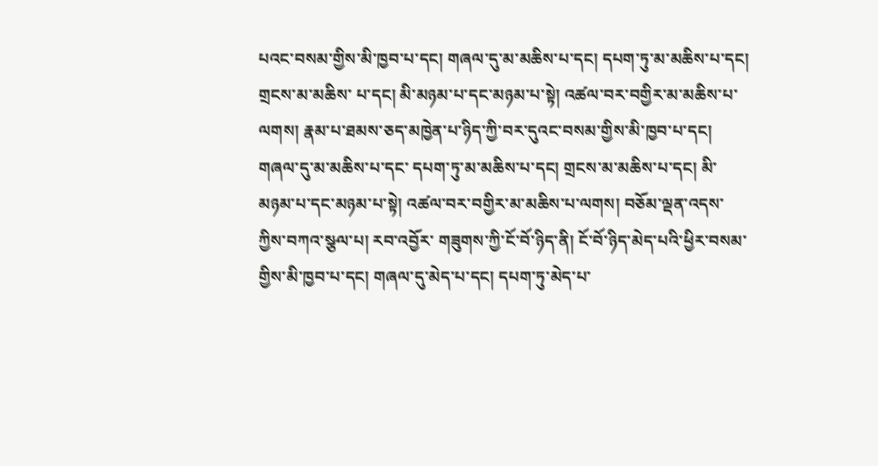པའང་བསམ་གྱིས་མི་ཁྱབ་པ་དང། གཞལ་དུ་མ་མཆིས་པ་དང། དཔག་ཏུ་མ་མཆིས་པ་དང། གྲངས་མ་མཆིས་ པ་དང། མི་མཉམ་པ་དང་མཉམ་པ་སྟེ། འཚལ་བར་བགྱིར་མ་མཆིས་པ་ལགས། རྣམ་པ་ཐམས་ཅད་མཁྱེན་པ་ཉིད་ཀྱི་བར་དུའང་བསམ་གྱིས་མི་ཁྱབ་པ་དང། གཞལ་དུ་མ་མཆིས་པ་དང་ དཔག་ཏུ་མ་མཆིས་པ་དང། གྲངས་མ་མཆིས་པ་དང། མི་མཉམ་པ་དང་མཉམ་པ་སྟེ། འཚལ་བར་བགྱིར་མ་མཆིས་པ་ལགས། བཅོམ་ལྡན་འདས་ཀྱིས་བཀའ་སྩལ་པ། རབ་འབྱོར་ གཟུགས་ཀྱི་ངོ་བོ་ཉིད་ནི། ངོ་བོ་ཉིད་མེད་པའི་ཕྱིར་བསམ་གྱིས་མི་ཁྱབ་པ་དང། གཞལ་དུ་མེད་པ་དང། དཔག་ཏུ་མེད་པ་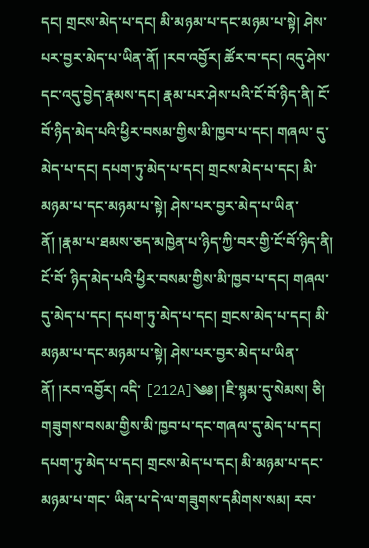དང། གྲངས་མེད་པ་དང། མི་མཉམ་པ་དང་མཉམ་པ་སྟེ། ཤེས་ པར་བྱར་མེད་པ་ཡིན་ནོ། །རབ་འབྱོར། ཚོར་བ་དང། འདུ་ཤེས་དང་འདུ་བྱེད་རྣམས་དང། རྣམ་པར་ཤེས་པའི་ངོ་བོ་ཉིད་ནི། ངོ་བོ་ཉིད་མེད་པའི་ཕྱིར་བསམ་གྱིས་མི་ཁྱབ་པ་དང། གཞལ་ དུ་མེད་པ་དང། དཔག་ཏུ་མེད་པ་དང། གྲངས་མེད་པ་དང། མི་མཉམ་པ་དང་མཉམ་པ་སྟེ། ཤེས་པར་བྱར་མེད་པ་ཡིན་ནོ། །རྣམ་པ་ཐམས་ཅད་མཁྱེན་པ་ཉིད་ཀྱི་བར་གྱི་ངོ་བོ་ཉིད་ནི། ངོ་བོ་ ཉིད་མེད་པའི་ཕྱིར་བསམ་གྱིས་མི་ཁྱབ་པ་དང། གཞལ་དུ་མེད་པ་དང། དཔག་ཏུ་མེད་པ་དང། གྲངས་མེད་པ་དང། མི་མཉམ་པ་དང་མཉམ་པ་སྟེ། ཤེས་པར་བྱར་མེད་པ་ཡིན་ནོ། །རབ་འབྱོར། འདི་ [212A]༄༅། །ཇི་སྙམ་དུ་སེམས། ཅི། གཟུགས་བསམ་གྱིས་མི་ཁྱབ་པ་དང་གཞལ་དུ་མེད་པ་དང། དཔག་ཏུ་མེད་པ་དང། གྲངས་མེད་པ་དང། མི་མཉམ་པ་དང་མཉམ་པ་གང་ ཡིན་པ་དེ་ལ་གཟུགས་དམིགས་སམ། རབ་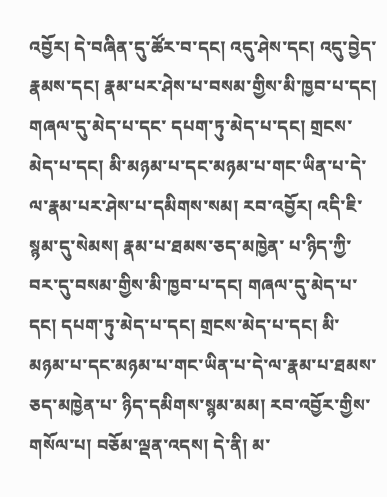འབྱོར། དེ་བཞིན་དུ་ཚོར་བ་དང། འདུ་ཤེས་དང། འདུ་བྱེད་རྣམས་དང། རྣམ་པར་ཤེས་པ་བསམ་གྱིས་མི་ཁྱབ་པ་དང། གཞལ་དུ་མེད་པ་དང་ དཔག་ཏུ་མེད་པ་དང། གྲངས་མེད་པ་དང། མི་མཉམ་པ་དང་མཉམ་པ་གང་ཡིན་པ་དེ་ལ་རྣམ་པར་ཤེས་པ་དམིགས་སམ། རབ་འབྱོར། འདི་ཇི་སྙམ་དུ་སེམས། རྣམ་པ་ཐམས་ཅད་མཁྱེན་ པ་ཉིད་ཀྱི་བར་དུ་བསམ་གྱིས་མི་ཁྱབ་པ་དང། གཞལ་དུ་མེད་པ་དང། དཔག་ཏུ་མེད་པ་དང། གྲངས་མེད་པ་དང། མི་མཉམ་པ་དང་མཉམ་པ་གང་ཡིན་པ་དེ་ལ་རྣམ་པ་ཐམས་ཅད་མཁྱེན་པ་ ཉིད་དམིགས་སྙམ་མམ། རབ་འབྱོར་གྱིས་གསོལ་པ། བཅོམ་ལྡན་འདས། དེ་ནི། མ་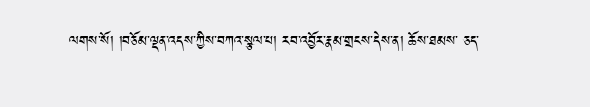ལགས་སོ། །བཅོམ་ལྡན་འདས་ཀྱིས་བཀའ་སྩལ་པ། རབ་འབྱོར་རྣམ་གྲངས་དེས་ན། ཆོས་ཐམས་ ཅད་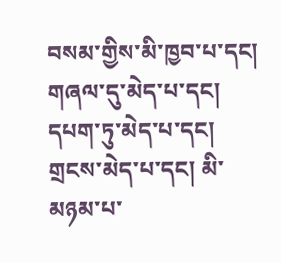བསམ་གྱིས་མི་ཁྱབ་པ་དང། གཞལ་དུ་མེད་པ་དང། དཔག་ཏུ་མེད་པ་དང། གྲངས་མེད་པ་དང། མི་མཉམ་པ་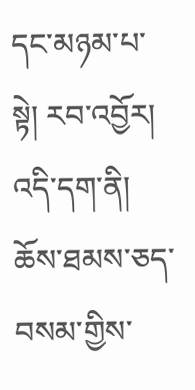དང་མཉམ་པ་སྟེ། རབ་འབྱོར། འདི་དག་ནི། ཆོས་ཐམས་ཅད་ བསམ་གྱིས་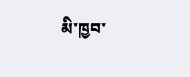མི་ཁྱབ་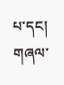པ་དང། གཞལ་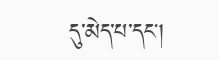དུ་མེད་པ་དང།